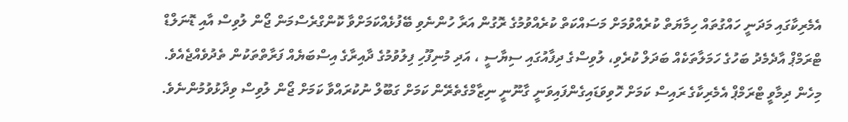އެމެރިކާގައި މަދަނީ ހައްގުތައް ހިމާޔަތް ކުރެއްވުމަށް މަސައްކަތް ކުރެއްވުމުގެ ރޮގުން އަރާ ހުންނެވި ބޭފުޅެއްކަމަށްވާ ކޮންގްރެސްމަން ޖޯން ލުވިސް އާއި ޑޮނަލްޑް ޓްރަމްޕް އާދެމެދު ބަހުގެ ހަމަލާތަކެއް ބަދަލް ކުރެވި، ލުވިސްގެ ދިފާއުގައި ސިޔާސީ ، އަދި މުނިފޫހި ފިލުވުމުގެ ދާއިރާގެ އިސްބަޔެއް ފަރާތްތަކުން ތެދުވެއްޖެއެވެ. މިހެން ދިމާވީ ޓްރަމްޕް އެމެރިކާގެ ރައިސް ކަމަށް ހޮވިވަޑައިގެންފައިވަނީ ގާނޫނީ ނިޒާމްގެތެރޭން ކަމަށް ގަބޫލް ނުކުރައްވާ ކަމަށް ޖޯން ލުވިސް ވިދާޅުވުމުންނެވެ.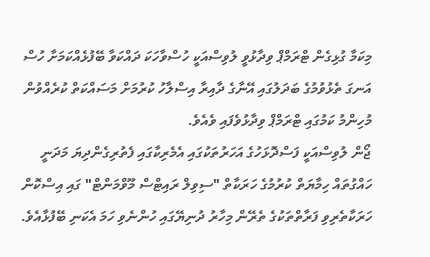މިކަމާ ގުޅިގެން ޓްރަމްޕް ވިދާޅުވީ ލުވިސްއަކީ ހުސްވާހަކަ ދައްކަވާ ބޭފުޅެއްކަމަށާ ހުސް އަނގަ ތެޅުވުމުގެ ބަދަލުގައި އޭނާގެ ދާއިރާ އިސްލާހު ކުރުމަށް މަސައްކަތް ކުރެއްވުން މުހިންމު ކަމުގައި ޓްރަމްޕް ވިދާޅުވެފައި ވެއެވެ.
ޖޯން ލުވިސްއަކީ ފަސްދޮޅަހުގެ އަހަރުތަކުގައި އެމެރިކާގައި ފެތުރިގެންދިޔަ މަދަނީ ހައްގުތައް ހިމާޔަތް ކުރުމުގެ ހަރަކާތް "ސިވިލް ރައިޓްސް މޫވްމަންޓް" ގައި އިސްކޮން ހަރަކާތެރިވި ފަރާތްތަކުގެ ތެރޭން މިހާރު ދުނިޔޭގައި ހުންނެވި ހަމަ އެކަނި ބޭފުޅާއެވެ.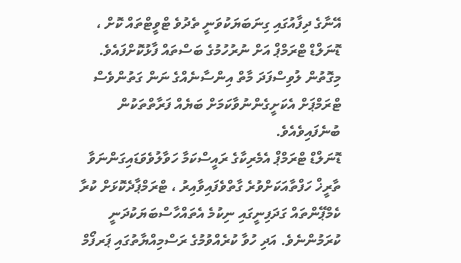އޭނާގެ ދިފާއުގައި ގިނަބަޔަކުވަނީ ތެދުވެ ޓްވީޓްތައް ކޮށް ، ޑޮނަލްޑް ޓްރަމްޕް އަށް ނުރުހުމުގެ ބަސްތައް ފާޅުކޮށްފައެވެ. މިގޮތުން ލުވިސްފަދަ މާތް އިންސާނެއްގެ ނަން ގަތުންވެސް ޓްރަމްޕަށް އެކަށީގެންނުވާކަމަށް ބަޔެއް ފަރާތްތަކުން ބުނެފައިވެއެވެ.
ޑޮނަލްޑް ޓްރަމްޕް އެމެރިކާގެ ރައީސްކަމާ ހަވާލުވެވަޑައިގަންނަވާ ތާރީޚް ހަފްތާއަކަށްވުރެ ގާތްވެފައިވާއިރު ، ޓްރަމްޕާދެކޮޅަށް ކުރާ ކެމްޕޭންތައް ގަދަފިނީގައި ނިކުމެ އެތައްހާސްބަޔަކުދަނީ ކުރަމުންނެވެ. އަދި ހުވާ ކުރެއްވުމުގެ ރަސްމިއްޔާތުގައި ޕަރފޯމް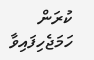ކުރަން ހަމަޖެހިފައިވާ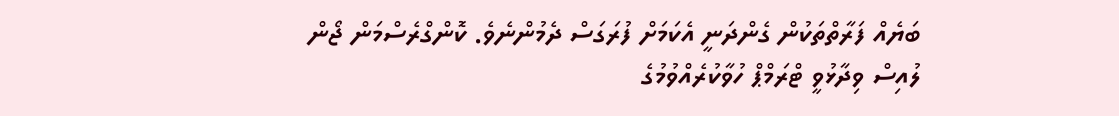ބަޔެއް ފަރާތްތަކުން ގެންދަނީ އެކަމަށް ފުރަގަސް ދެމުންނެވެ. ކޮންގްރެސްމަން ޖޯން ލުއިސް ވިދާޅުވީ ޓްރަމްޕް ހުވާކުރެއްވުމުގެ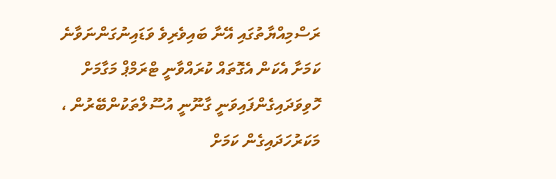ރަސްމިއްޔާތުގައި އޭނާ ބައިވެރިވެ ވަޑައިނުގަންނަވާނެ ކަމަށާ އެކަން އެގޮތައް ކުރައްވާނީ ޓްރަމްޕް މަގާމަށް ހޮވިވަދައިގެންފައިވަނީ ގާނޫނީ އުސޫލްތަކުންބޭރުން ، މަކަރުހަދައިގެން ކަމަށް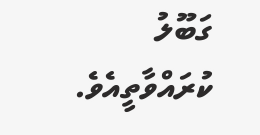ގަބޫލު ކުރައްވާތީއެވެ.